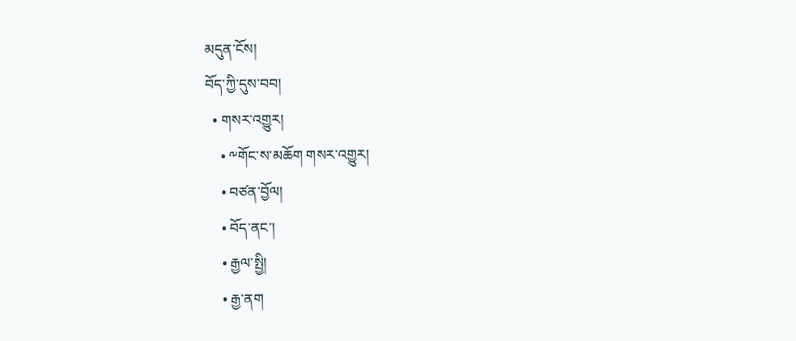མདུན་ངོས།
བོད་ཀྱི་དུས་བབ།
  • གསར་འགྱུར།
    • ༸གོང་ས་མཆོག གསར་འགྱུར།
    • བཙན་བྱོལ།
    • བོད་ནང་།
    • རྒྱལ་སྤྱི།
    • རྒྱ་ནག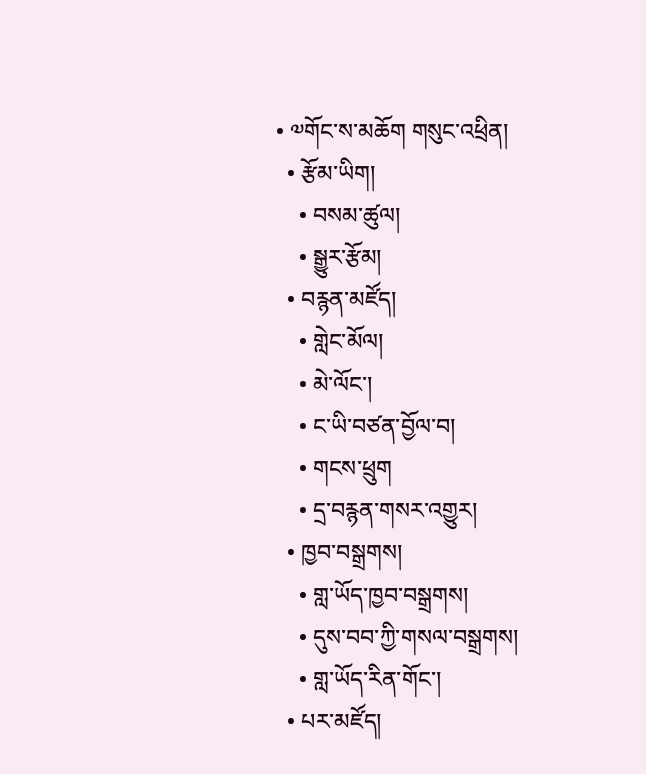• ༧གོང་ས་མཆོག གསུང་འཕྲིན།
  • རྩོམ་ཡིག།
    • བསམ་ཚུལ།
    • སྒྱུར་རྩོམ།
  • བརྙན་མཛོད།
    • གླེང་མོལ།
    • མེ་ལོང་།
    • ང་ཡི་བཙན་བྱོལ་བ།
    • གངས་ཕྲུག
    • དྲ་བརྙན་གསར་འགྱུར།
  • ཁྱབ་བསྒྲགས།
    • གླ་ཡོད་ཁྱབ་བསྒྲགས།
    • དུས་བབ་ཀྱི་གསལ་བསྒྲགས།
    • གླ་ཡོད་རིན་གོང་།
  • པར་མཛོད།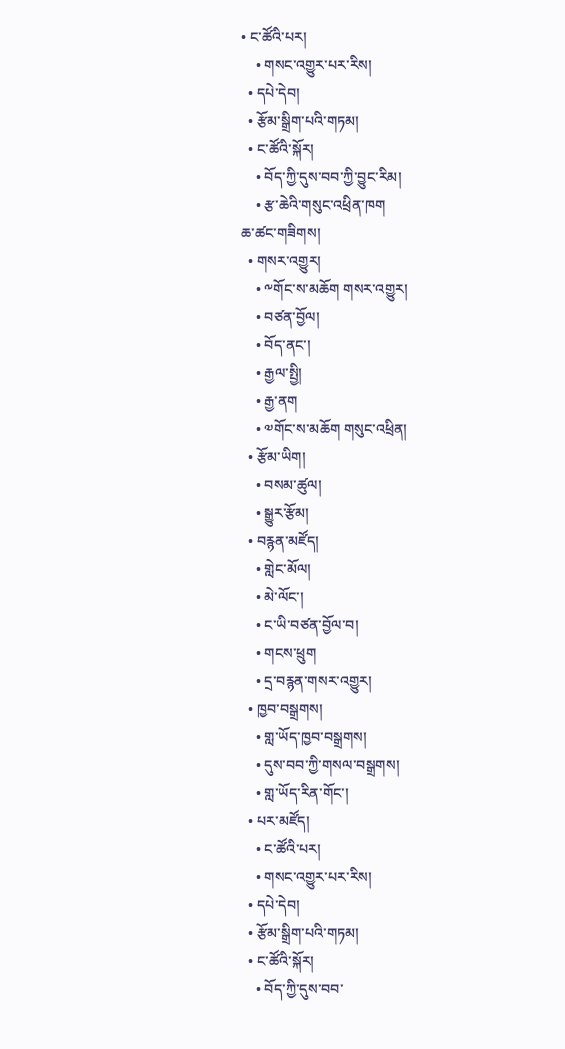• ང་ཚོའི་པར།
    • གསང་འགྱུར་པར་རིས།
  • དཔེ་དེབ།
  • རྩོམ་སྒྲིག་པའི་གཏམ།
  • ང་ཚོའི་སྐོར།
    • བོད་ཀྱི་དུས་བབ་ཀྱི་བྱུང་རིམ།
    • རྩ་ཆེའི་གསུང་འཕྲིན་ཁག
ཆ་ཚང་གཟིགས།
  • གསར་འགྱུར།
    • ༸གོང་ས་མཆོག གསར་འགྱུར།
    • བཙན་བྱོལ།
    • བོད་ནང་།
    • རྒྱལ་སྤྱི།
    • རྒྱ་ནག
    • ༧གོང་ས་མཆོག གསུང་འཕྲིན།
  • རྩོམ་ཡིག།
    • བསམ་ཚུལ།
    • སྒྱུར་རྩོམ།
  • བརྙན་མཛོད།
    • གླེང་མོལ།
    • མེ་ལོང་།
    • ང་ཡི་བཙན་བྱོལ་བ།
    • གངས་ཕྲུག
    • དྲ་བརྙན་གསར་འགྱུར།
  • ཁྱབ་བསྒྲགས།
    • གླ་ཡོད་ཁྱབ་བསྒྲགས།
    • དུས་བབ་ཀྱི་གསལ་བསྒྲགས།
    • གླ་ཡོད་རིན་གོང་།
  • པར་མཛོད།
    • ང་ཚོའི་པར།
    • གསང་འགྱུར་པར་རིས།
  • དཔེ་དེབ།
  • རྩོམ་སྒྲིག་པའི་གཏམ།
  • ང་ཚོའི་སྐོར།
    • བོད་ཀྱི་དུས་བབ་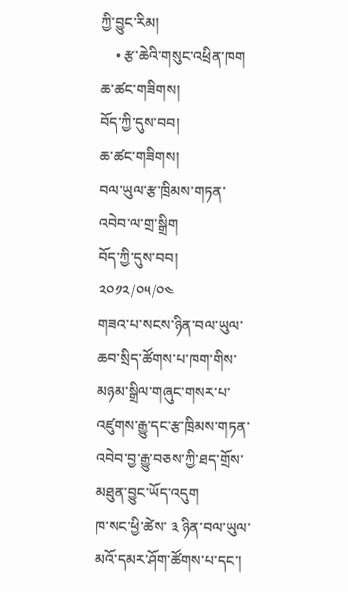ཀྱི་བྱུང་རིམ།
    • རྩ་ཆེའི་གསུང་འཕྲིན་ཁག
ཆ་ཚང་གཟིགས།
བོད་ཀྱི་དུས་བབ།
ཆ་ཚང་གཟིགས།
བལ་ཡུལ་རྩ་ཁྲིམས་གཏན་འབེབ་ལ་གྲ་སྒྲིག
བོད་ཀྱི་དུས་བབ།
༢༠༡༢/༠༥/༠༤
གཟའ་པ་སངས་ཉིན་བལ་ཡུལ་ཆབ་སྲིད་ཚོགས་པ་ཁག་གིས་མཉམ་སྒྲིལ་གཞུང་གསར་པ་འཛུགས་རྒྱུ་དང་རྩ་ཁྲིམས་གཏན་འབེབ་བྱ་རྒྱུ་བཅས་ཀྱི་ཐད་གྲོས་མཐུན་བྱུང་ཡོད་འདུག
ཁ་སང་ཕྱི་ཚེས་ ༣ ཉིན་བལ་ཡུལ་མའོ་དམར་ཤོག་ཚོགས་པ་དང་།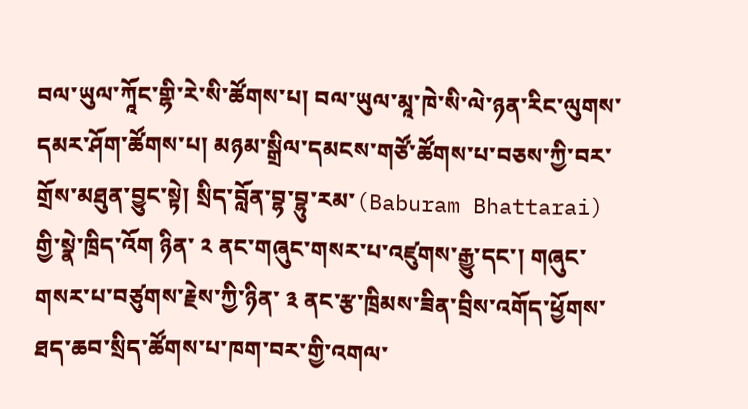བལ་ཡུལ་ཀཱོང་གྷི་རེ་སི་ཚོགས་པ། བལ་ཡུལ་མཱ་ཁེ་སི་ལེ་ཉན་རིང་ལུགས་དམར་ཤོག་ཚོགས་པ། མཉམ་སྒྲིལ་དམངས་གཙོ་ཚོགས་པ་བཅས་ཀྱི་བར་གྲོས་མཐུན་བྱུང་སྟེ། སྲིད་བློན་བྷ་བྷུ་རམ་(Baburam Bhattarai) གྱི་སྣེ་ཁྲིད་འོག ཉིན་ ༢ ནང་གཞུང་གསར་པ་འཛུགས་རྒྱུ་དང་། གཞུང་གསར་པ་བཙུགས་རྗེས་ཀྱི་ཉིན་ ༣ ནང་རྩ་ཁྲིམས་ཟིན་བྲིས་འགོད་ཕྱོགས་ཐད་ཆབ་སྲིད་ཚོགས་པ་ཁག་བར་གྱི་འགལ་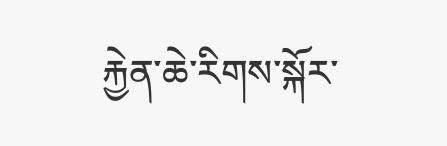རྐྱེན་ཆེ་རིགས་སྐོར་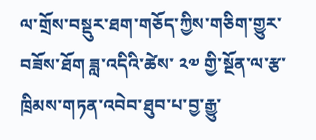ལ་གྲོས་བསྡུར་ཐག་གཅོད་ཀྱིས་གཅིག་གྱུར་བཟོས་ཐོག ཟླ་འདིའི་ཚེས་ ༢༧ གྱི་སྔོན་ལ་རྩ་ཁྲིམས་གཏན་འབེབ་ཐུབ་པ་བྱ་རྒྱུ་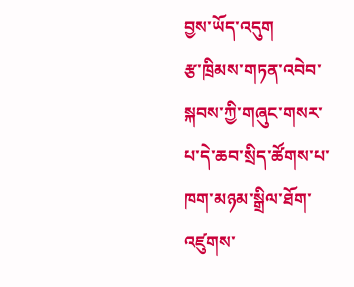བྱས་ཡོད་འདུག
རྩ་ཁྲིམས་གཏན་འབེབ་སྐབས་ཀྱི་གཞུང་གསར་པ་དེ་ཆབ་སྲིད་ཚོགས་པ་ཁག་མཉམ་སྒྲིལ་ཐོག་འཛུགས་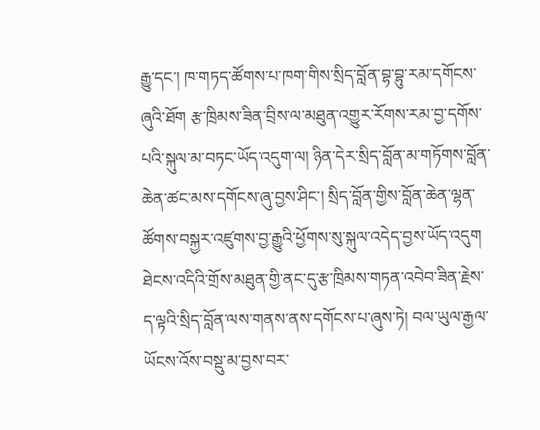རྒྱུ་དང་། ཁ་གཏད་ཚོགས་པ་ཁག་གིས་སྲིད་བློན་བྷ་བྷུ་རམ་དགོངས་ཞུའི་ཐོག རྩ་ཁྲིམས་ཟིན་བྲིས་ལ་མཐུན་འགྱུར་རོགས་རམ་བྱ་དགོས་པའི་སྐུལ་མ་བཏང་ཡོད་འདུག་ལ། ཉིན་དེར་སྲིད་བློན་མ་གཏོགས་བློན་ཆེན་ཚང་མས་དགོངས་ཞུ་བྱས་ཤིང་། སྲིད་བློན་གྱིས་བློན་ཆེན་ལྷན་ཚོགས་བསྐྱར་འཛུགས་བྱ་རྒྱུའི་ཕྱོགས་སུ་སྐུལ་འདེད་བྱས་ཡོད་འདུག
ཐེངས་འདིའི་གྲོས་མཐུན་གྱི་ནང་དུ་རྩ་ཁྲིམས་གཏན་འབེབ་ཟིན་རྗེས་ད་ལྟའི་སྲིད་བློན་ལས་གནས་ནས་དགོངས་པ་ཞུས་ཏེ། བལ་ཡུལ་རྒྱལ་ཡོངས་འོས་བསྡུ་མ་བྱས་བར་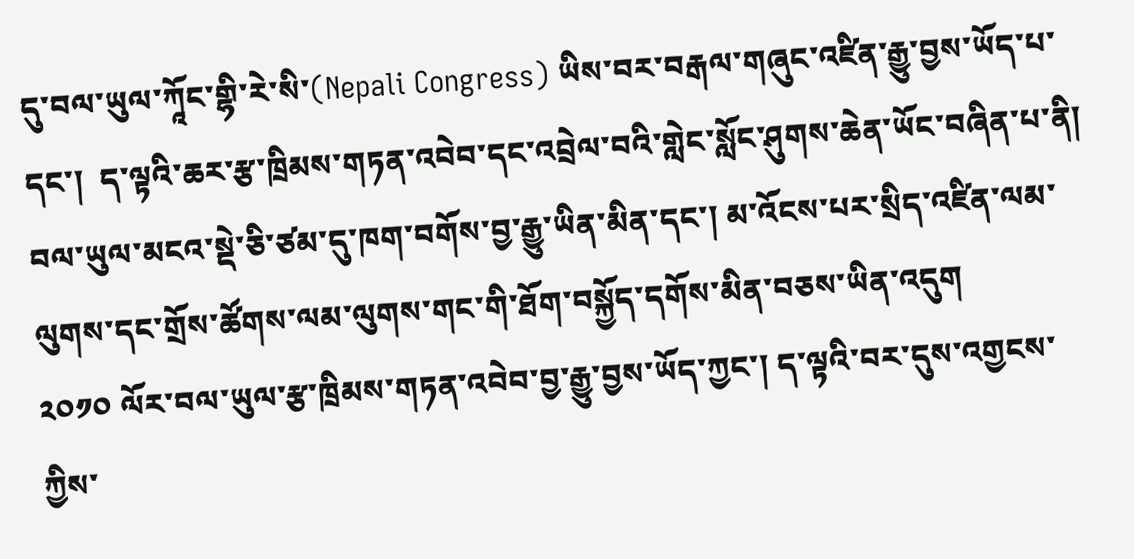དུ་བལ་ཡུལ་ཀཱོང་གྷི་རེ་སི་(Nepali Congress) ཡིས་བར་བརྒལ་གཞུང་འཛིན་རྒྱུ་བྱས་ཡོད་པ་དང་།  ད་ལྟའི་ཆར་རྩ་ཁྲིམས་གཏན་འབེབ་དང་འབྲེལ་བའི་གླེང་སློང་ཤུགས་ཆེན་ཡོང་བཞིན་པ་ནི། བལ་ཡུལ་མངའ་སྡེ་ཅི་ཙམ་དུ་ཁག་བགོས་བྱ་རྒྱུ་ཡིན་མིན་དང་། མ་འོངས་པར་སྲིད་འཛིན་ལམ་ལུགས་དང་གྲོས་ཚོགས་ལམ་ལུགས་གང་གི་ཐོག་བསྐྱོད་དགོས་མིན་བཅས་ཡིན་འདུག
༢༠༡༠ ལོར་བལ་ཡུལ་རྩ་ཁྲིམས་གཏན་འབེབ་བྱ་རྒྱུ་བྱས་ཡོད་ཀྱང་། ད་ལྟའི་བར་དུས་འགྱངས་ཀྱིས་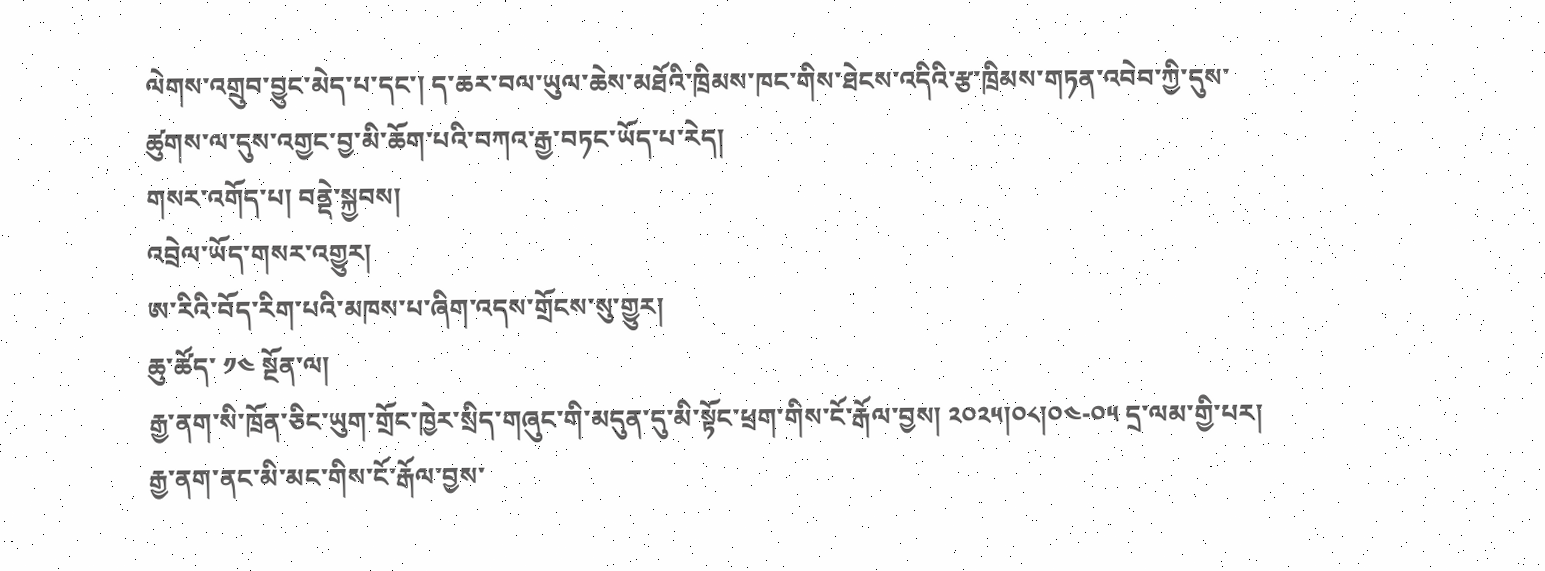ལེགས་འགྲུབ་བྱུང་མེད་པ་དང་། ད་ཆར་བལ་ཡུལ་ཆེས་མཐོའི་ཁྲིམས་ཁང་གིས་ཐེངས་འདིའི་རྩ་ཁྲིམས་གཏན་འབེབ་ཀྱི་དུས་ཚུགས་ལ་དུས་འགྱང་བྱ་མི་ཆོག་པའི་བཀའ་རྒྱ་བཏང་ཡོད་པ་རེད།
གསར་འགོད་པ། བནྡེ་སྐྱབས།
འབྲེལ་ཡོད་གསར་འགྱུར།
ཨ་རིའི་བོད་རིག་པའི་མཁས་པ་ཞིག་འདས་གྲོངས་སུ་གྱུར།
ཆུ་ཚོད་ ༡༤ སྔོན་ལ།
རྒྱ་ནག་སི་ཁྲོན་ཅིང་ཡུག་གྲོང་ཁྱེར་སྲིད་གཞུང་གི་མདུན་དུ་མི་སྟོང་ཕྲག་གིས་ངོ་རྒོལ་བྱས། ༢༠༢༥།༠༨།༠༤-༠༥ དྲ་ལམ་གྱི་པར།
རྒྱ་ནག་ནང་མི་མང་གིས་ངོ་རྒོལ་བྱས་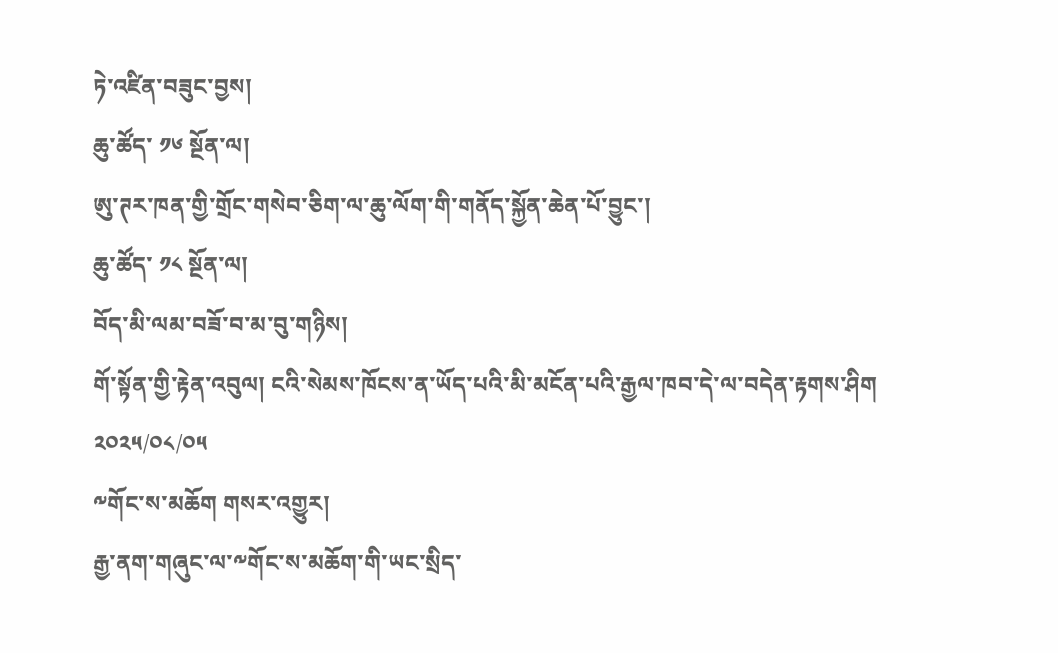ཏེ་འཛིན་བཟུང་བྱས།
ཆུ་ཚོད་ ༡༦ སྔོན་ལ།
ཨུ་ཊར་ཁན་གྱི་གྲོང་གསེབ་ཅིག་ལ་ཆུ་ལོག་གི་གནོད་སྐྱོན་ཆེན་པོ་བྱུང་།
ཆུ་ཚོད་ ༡༨ སྔོན་ལ།
བོད་མི་ལམ་བཟོ་བ་མ་བུ་གཉིས།
གོ་སྟོན་གྱི་རྟེན་འབུལ། ངའི་སེམས་ཁོངས་ན་ཡོད་པའི་མི་མངོན་པའི་རྒྱལ་ཁབ་དེ་ལ་བདེན་རྟགས་ཤིག
༢༠༢༥/༠༨/༠༥
༸གོང་ས་མཆོག གསར་འགྱུར།
རྒྱ་ནག་གཞུང་ལ་༸གོང་ས་མཆོག་གི་ཡང་སྲིད་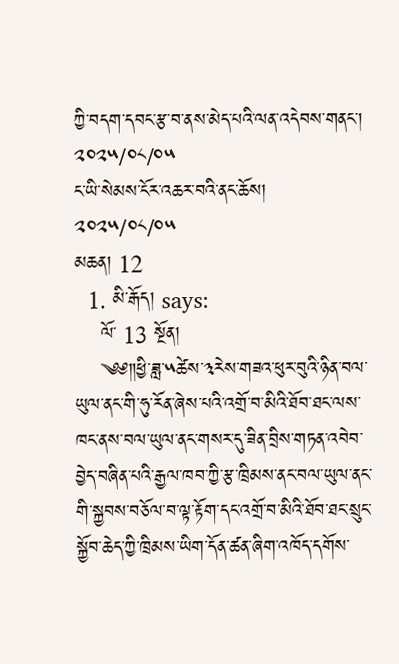ཀྱི་བདག་དབང་རྩ་བ་ནས་མེད་པའི་ལན་འདེབས་གནང་།
༢༠༢༥/༠༨/༠༥
ང་ཡི་སེམས་ངོར་འཆར་བའི་ནང་ཆོས།
༢༠༢༥/༠༨/༠༥
མཆན། 12
  1. མི་རྒོད། says:
    ལོ་ 13 སྔོན།
    ༄༅༎ཕྱི་ཟླ་༥ཚེས་༣རེས་གཟའ་ཕུར་བུའི་ཉིན་བལ་ཡུལ་ནང་གི་ཧུ་རོན་ཞེས་པའི་འགྲོ་བ་མིའི་ཐོབ་ཐང་ལས་ཁང་ནས་བལ་ཡུལ་ནང་གསར་དུ་ཟིན་བྲིས་གཏན་འབེབ་བྱེད་བཞིན་པའི་རྒྱལ་ཁབ་ཀྱི་རྩ་ཁྲིམས་ནང་བལ་ཡུལ་ནང་གི་སྐྱབས་བཅོལ་བ་ལྟ་རྟོག་དང་འགྲོ་བ་མིའི་ཐོབ་ཐང་སྲུང་སྐྱོབ་ཆེད་ཀྱི་ཁྲིམས་ཡིག་དོན་ཚན་ཞིག་འཁོད་དགོས་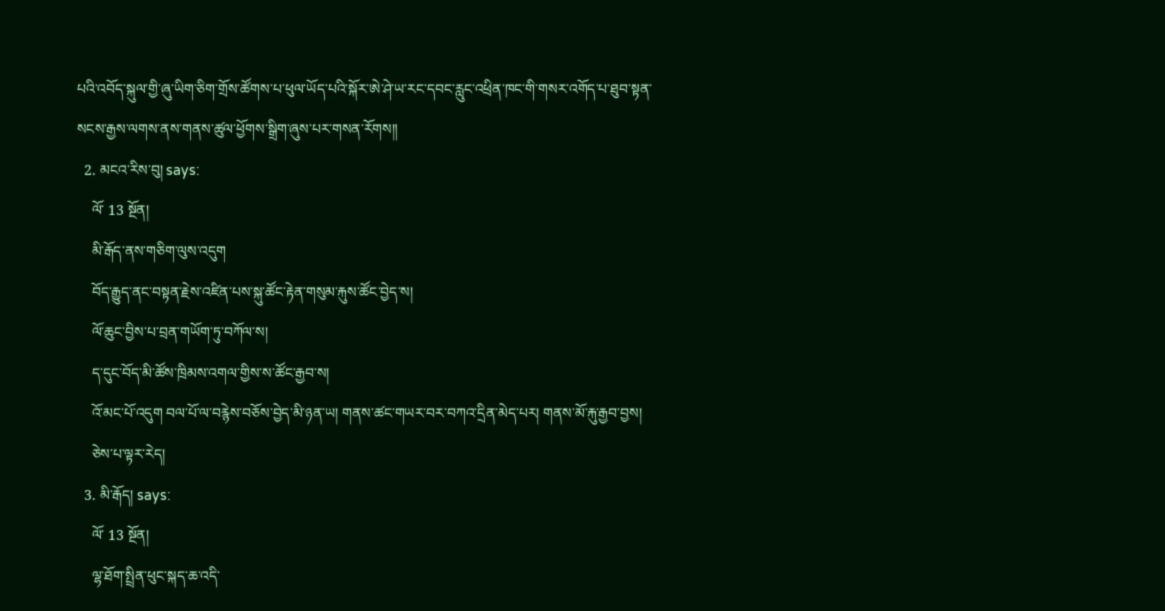པའི་འབོད་སྐུལ་གྱི་ཞུ་ཡིག་ཅིག་གྲོས་ཚོགས་པ་ཕུལ་ཡོད་པའི་སྐོར་ཨེ་ཤེ་ཡ་རང་དབང་རླུང་འཕྲིན་ཁང་གི་གསར་འགོད་པ་ཐུབ་སྟན་སངས་རྒྱས་ལགས་ནས་གནས་ཚུལ་ཕྱོགས་སྒྲིག་ཞུས་པར་གསན་རོགས༎
  2. མངའ་རིས་བུ། says:
    ལོ་ 13 སྔོན།
    མི་རྒོད་ནས་གཅིག་ལུས་འདུག
    བོད་རྒྱུད་ནང་བསྟན་རྗེས་འཛིན་པས་སྐུ་ཚོང་རྟེན་གསུམ་རྐུས་ཚོང་བྱེད་ས།
    ལོ་ཆུང་བྱིས་པ་བྲན་གཡོག་ཏུ་བཀོལ་ས།
    ད་དུང་བོད་མི་ཚོས་ཁྲིམས་འགལ་གྱིས་ས་ཚོང་རྒྱབ་ས།
    འོ་མང་པོ་འདུག བལ་པོ་ལ་བརྙེས་བཅོས་བྱེད་མི་ཉན་ཡ། གནས་ཚང་གཡར་བར་བཀའ་དྲིན་མེད་པར། གནས་མོ་རྐུ་རྒྱབ་བྱས།
    ཅེས་པ་ལྟར་རེད།
  3. མི་རྒོད། says:
    ལོ་ 13 སྔོན།
    ལྷ་ཐོག་སྤྲིན་ཕུང་སྐད་ཆ་འདི་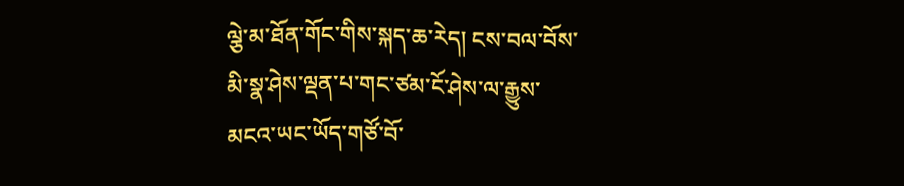ལྕེ་མ་ཐོན་གོང་གིས་སྐད་ཆ་རེད། ངས་བལ་བོས་མི་སྣ་ཤེས་ལྡན་པ་གང་ཙམ་ངོ་ཤེས་ལ་རྒྱུས་མངའ་ཡང་ཡོད་གཙོ་བོ་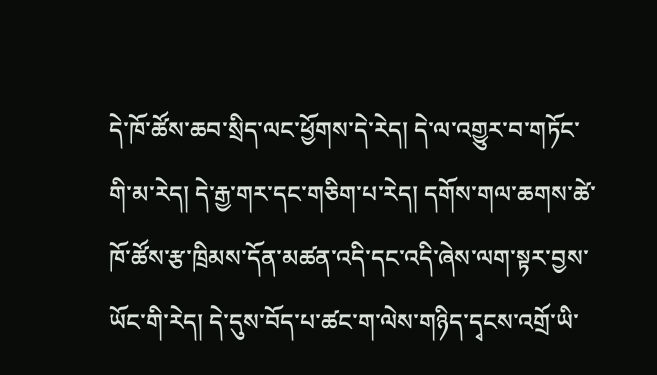དེ་ཁོ་ཚོས་ཆབ་སྲིད་ལང་ཕྱོགས་དེ་རེད། དེ་ལ་འགྱུར་བ་གཏོང་གི་མ་རེད། དེ་རྒྱ་གར་དང་གཅིག་པ་རེད། དགོས་གལ་ཆགས་ཚེ་ཁོ་ཚོས་རྩ་ཁྲིམས་དོན་མཚན་འདི་དང་འདི་ཞེས་ལག་སྟར་བྱས་ཡོང་གི་རེད། དེ་དུས་བོད་པ་ཚང་ག་ལེས་གཉིད་དྭངས་འགྲོ་ཡི་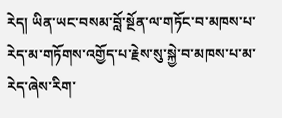རེད། ཡིན་ཡང་བསམ་བློ་སྔོན་ལ་གཏོང་བ་མཁས་པ་རེད་མ་གཏོགས་འགྱོད་པ་རྗེས་སུ་སྐྱེ་བ་མཁས་པ་མ་རེད་ཞེས་རིག་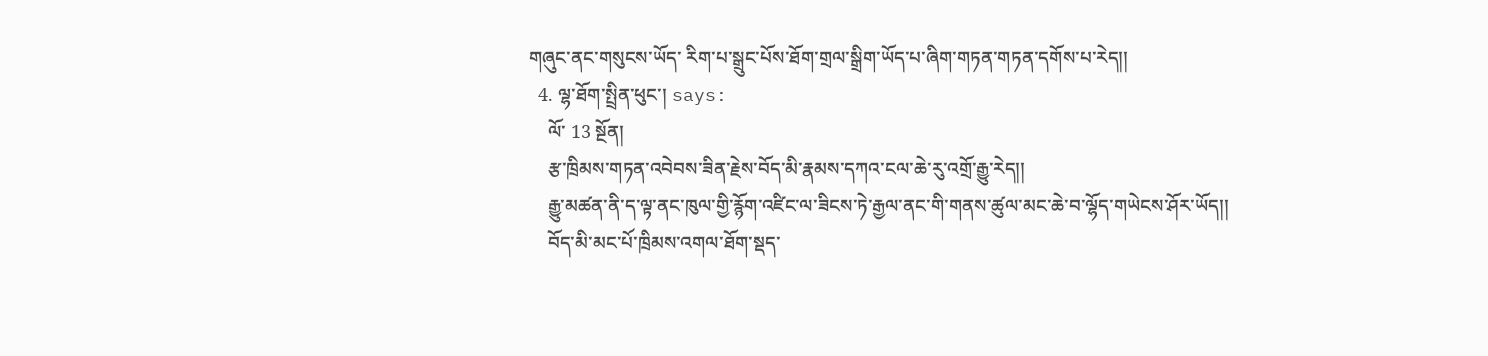གཞུང་ནང་གསུངས་ཡོད་ རིག་པ་སྒྲུང་པོས་ཐོག་གྲལ་སྒྲིག་ཡོད་པ་ཞིག་གཏན་གཏན་དགོས་པ་རེད།།
  4. ལྷ་ཐོག་སྤྲིན་ཕུང་། says:
    ལོ་ 13 སྔོན།
    རྩ་ཁྲིམས་གཏན་འབེབས་ཟིན་རྗེས་བོད་མི་རྣམས་དཀའ་ངལ་ཆེ་རུ་འགྲོ་རྒྱུ་རེད།།
    རྒྱུ་མཚན་ནི་ད་ལྟ་ནང་ཁུལ་གྱི་རྙོག་འཛིང་ལ་ཟིངས་ཏེ་རྒྱལ་ནང་གི་གནས་ཚུལ་མང་ཆེ་བ་ལྷོད་གཡེངས་ཤོར་ཡོད།།
    བོད་མི་མང་པོ་ཁྲིམས་འགལ་ཐོག་སྡད་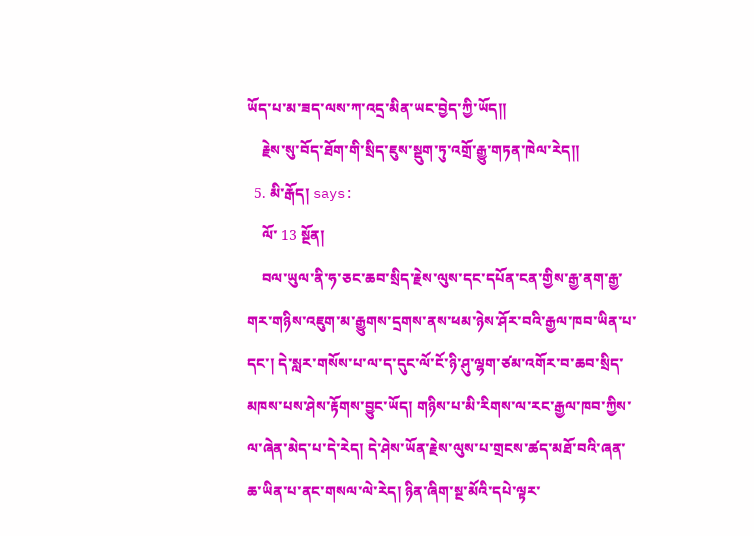ཡོད་པ་མ་ཟད་ལས་ཀ་འདྲ་མིན་ཡང་བྱེད་ཀྱི་ཡོད།།
    རྗེས་སུ་བོད་ཐོག་གི་སྲིད་ཇུས་སྡུག་ཏུ་འགྲོ་རྒྱུ་གཏན་ཁེལ་རེད།།
  5. མི་རྒོད། says:
    ལོ་ 13 སྔོན།
    བལ་ཡུལ་ནི་ཧ་ཅང་ཆབ་སྲིད་རྗེས་ལུས་དང་དཔོན་ངན་གྱིས་རྒྱ་ནག་རྒྱ་གར་གཉིས་འཇུག་མ་རྒྱུགས་དྲགས་ནས་ཕམ་ཉེས་ཤོར་བའི་རྒྱལ་ཁབ་ཡིན་པ་དང་། དེ་སླར་གསོས་པ་ལ་ད་དུང་ལོ་ངོ་ཉི་ཤུ་ལྷག་ཙམ་འགོར་བ་ཆབ་སྲིད་མཁས་པས་ཤེས་རྟོགས་བྱུང་ཡོད། གཉིས་པ་མི་རིགས་ལ་རང་རྒྱལ་ཁབ་ཀྱིས་ལ་ཞེན་མེད་པ་དེ་རེད། དེ་ཤེས་ཡོན་རྗེས་ལུས་པ་གྲངས་ཚད་མཐོ་བའི་ཞན་ཆ་ཡིན་པ་ནང་གསལ་ལེ་རེད། ཉིན་ཞིག་སྔ་མོའི་དཔེ་ལྟར་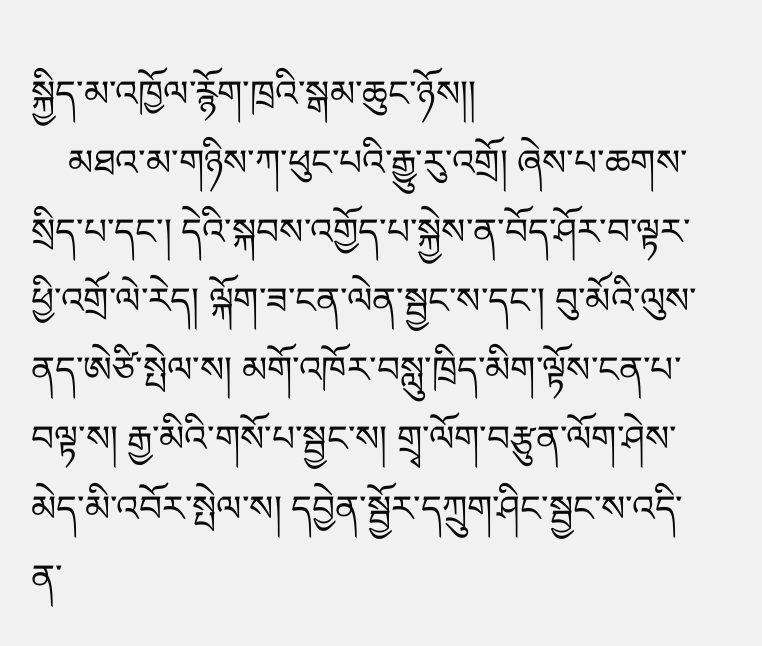སྐྱིད་མ་འཁྱོལ་རྙོག་ཁྲའི་སྒམ་ཆུང་ཉོས།།
    མཐའ་མ་གཉིས་ཀ་ཕུང་པའི་རྒྱུ་རུ་འགྲོ། ཞེས་པ་ཆགས་སྲིད་པ་དང་། དེའི་སྐབས་འགྱོད་པ་སྐྱེས་ན་བོད་ཤོར་བ་ལྟར་ཕྱི་འགྲོ་ལེ་རེད། ལྐོག་ཟ་ངན་ལེན་སྦྱང་ས་དང་། བུ་མོའི་ལུས་ནད་ཨེཙི་སྤེལ་ས། མགོ་འཁོར་བསླུ་ཁྲིད་མིག་ལྟོས་ངན་པ་བལྟ་ས། རྒྱ་མིའི་གསོ་པ་སྦྱང་ས། གྲྭ་ལོག་བརྩུན་ལོག་ཤེས་མེད་མི་འབོར་སྤེལ་ས། དབྱེན་སྦྱོར་དཀྲུག་ཤིང་སྦྱང་ས་འདི་ན་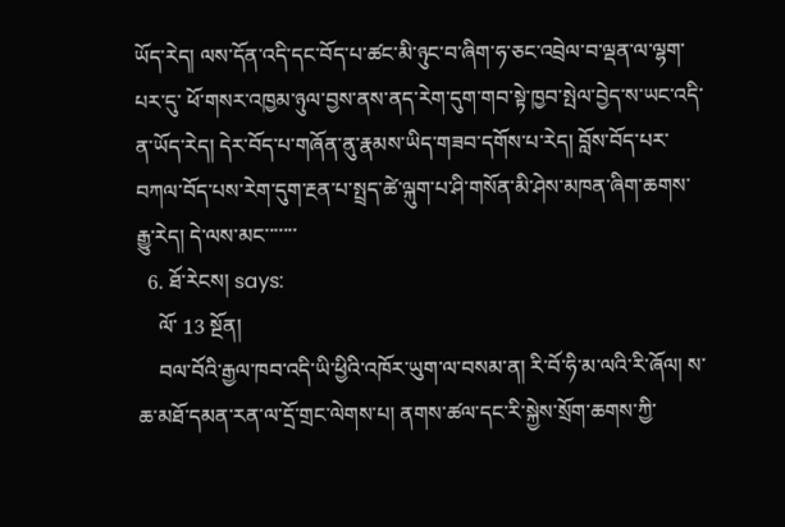ཡོད་རེད། ལས་དོན་འདི་དང་བོད་པ་ཚང་མི་ཉུང་བ་ཞིག་ཧ་ཅང་འབྲེལ་བ་ལྡན་ལ་ལྷག་པར་དུ་ ཕོ་གསར་འཁྱམ་ཉུལ་བྱས་ནས་ནད་རེག་དུག་གབ་སྟེ་ཁྱབ་སྤེལ་བྱེད་ས་ཡང་འདི་ན་ཡོད་རེད། དེར་བོད་པ་གཞོན་ནུ་རྣམས་ཡིད་གཟབ་དགོས་པ་རེད། བློས་བོད་པར་བཀལ་བོད་པས་རེག་དུག་རྔན་པ་སྤྲད་ཚེ་ལྐུག་པ་ཤི་གསོན་མི་ཤེས་མཁན་ཞིག་ཆགས་རྒྱུ་རེད། དེ་ལས་མང་་་་་་་
  6. ཐོ་རེངས། says:
    ལོ་ 13 སྔོན།
    བལ་བོའི་རྒྱལ་ཁབ་འདི་ཡི་ཕྱིའི་འཁོར་ཡུག་ལ་བསམ་ན། རི་བོ་ཧི་མ་ལའི་རི་ཞོལ། ས་ཆ་མཐོ་དམན་རན་ལ་དྲོ་གྲང་ལེགས་པ། ནགས་ཚལ་དང་རི་སྐྱེས་སྲོག་ཆགས་ཀྱི་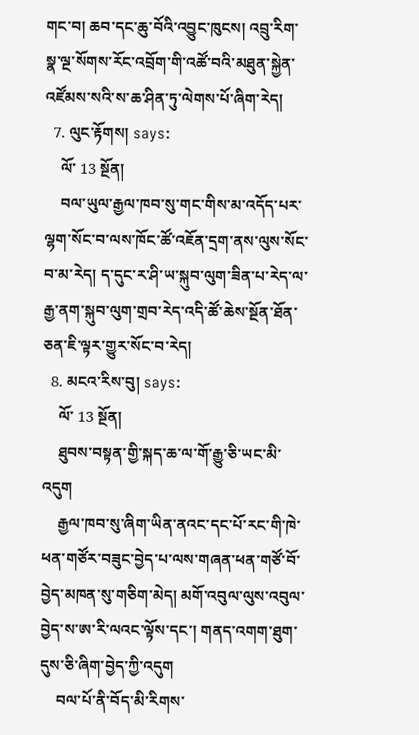གང་བ། ཆབ་དང་ཆུ་བོའི་འབྱུང་ཁུངས། འབྲུ་རིག་སྣ་ལྔ་སོགས་རོང་འབྲོག་གི་འཚོ་བའི་མཐུན་སྐྱེན་འཛོམས་སའི་ས་ཆ་ཤིན་ཏུ་ལེགས་པོ་ཞིག་རེད།
  7. ལུང་རྟོགས། says:
    ལོ་ 13 སྔོན།
    བལ་ཡུལ་རྒྱལ་ཁབ་སུ་གང་གིས་མ་འདོད་པར་ལྷག་སོང་བ་ལས་ཁོང་ཚོ་འཇོན་དྲག་ནས་ལུས་སོང་བ་མ་རེད། ད་དུང་ར་ཤི་ཡ་སྐུབ་ལུག་ཟིན་པ་རེད་ལ་རྒྱ་ནག་སྐུབ་ལུག་གྲབ་རེད་འདི་ཚོ་ཆེས་སྔོན་ཐོན་ཅན་ཇི་ལྟར་གྱུར་སོང་བ་རེད།
  8. མངའ་རིས་བུ། says:
    ལོ་ 13 སྔོན།
    ཐུབས་བསྟན་གྱི་སྐད་ཆ་ལ་གོ་རྒྱུ་ཅི་ཡང་མི་འདུག
    རྒྱལ་ཁབ་སུ་ཞིག་ཡིན་ནའང་དང་པོ་རང་གི་ཁེ་ཕན་གཙོར་བཟུང་བྱེད་པ་ལས་གཞན་ཕན་གཙོ་བོ་བྱེད་མཁན་སུ་གཅིག་མེད། མགོ་འབུལ་ལུས་འབུལ་བྱེད་ས་ཨ་རི་ལའང་ལྟོས་དང་། གནད་འགག་ཐུག་དུས་ཅི་ཞིག་བྱེད་ཀྱི་འདུག
    བལ་པོ་ནི་བོད་མི་རིགས་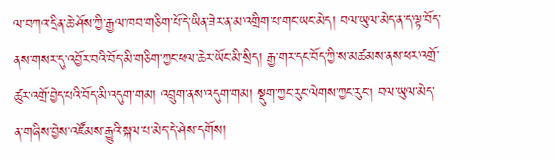ལ་བཀའ་དྲིན་ཆེ་ཤོས་ཀྱི་རྒྱལ་ཁབ་གཅིག་པོ་དེ་ཡིན་ཟེར་ན་མ་འགྲིག་པ་གང་ཡང་མེད། བལ་ཡུལ་མེད་ན་ད་ལྟ་བོད་ནས་གསར་དུ་འབྱོར་བའི་བོད་མི་གཅིག་ཀྱང་ཕལ་ཆེར་ཡོང་མི་སྲིད། རྒྱ་གར་དང་བོད་ཀྱི་ས་མཚམས་ནས་ཕར་འགྲོ་ཚུར་འགྲོ་བྱེད་པའི་བོད་མི་འདུག་གམ། འབྲུག་ནས་འདུག་གམ། སྡུག་ཀྱང་རུང་ལེགས་ཀྱང་རུང། བལ་ཡུལ་མེད་ན་གཞིས་བྱེས་འཛོམས་རྒྱུའི་སྐལ་པ་མེད་དེ་ཤེས་དགོས།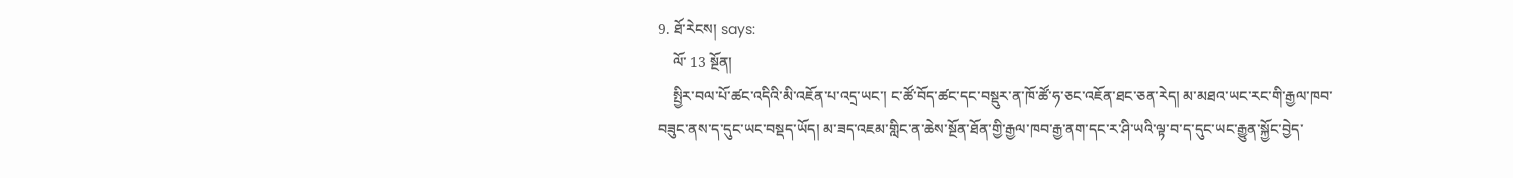9. ཐོ་རེངས། says:
    ལོ་ 13 སྔོན།
    སྤྱིར་བལ་པོ་ཚང་འདིའི་མི་འཇོན་པ་འདྲ་ཡང་། ང་ཚོ་བོད་ཚང་དང་བསྡུར་ན་ཁོ་ཚོ་ཧ་ཅང་འཇོན་ཐང་ཅན་རེད། མ་མཐའ་ཡང་རང་གི་རྒྱལ་ཁབ་བཟུང་ནས་ད་དུང་ཡང་བསྡད་ཡོད། མ་ཟད་འཇམ་གླིང་ན་ཆེས་སྔོན་ཐོན་གྱི་རྒྱལ་ཁབ་རྒྱ་ནག་དང་ར་ཤི་ཡའི་ལྟ་བ་ད་དུང་ཡང་རྒྱུན་སྐྱོང་བྱེད་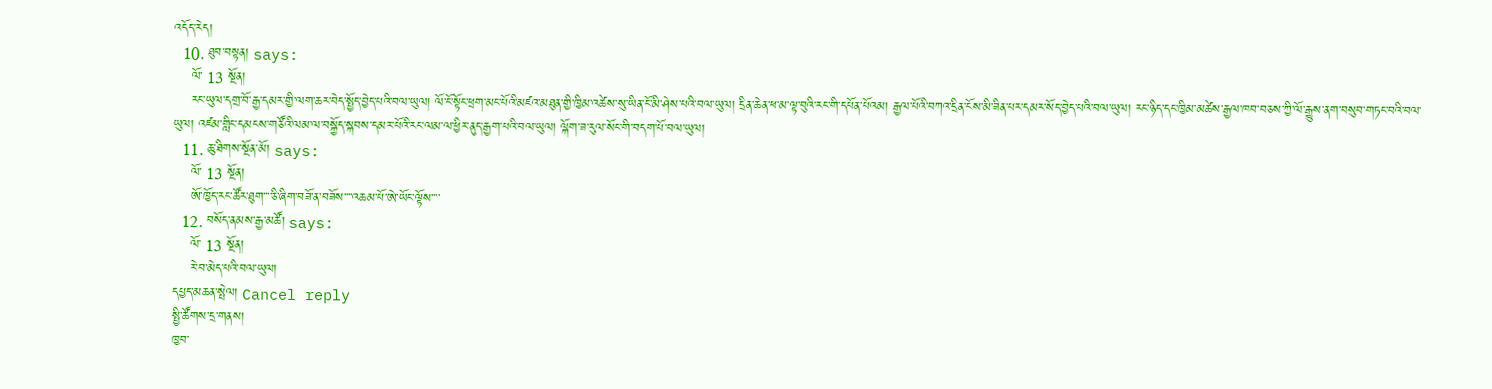འདོད་རེད།
  10. ཐུབ་བསྟན། says:
    ལོ་ 13 སྔོན།
    རང་ཡུལ་དགྲ་བོ་རྒྱ་དམར་གྱི་ལག་ཆར་བེད་སྤྱོད་བྱེད་པའི་བལ་ཡུལ། ལོ་ངོ་སྟོང་ཕྲག་མང་པོའི་མཛའ་མཐུན་གྱི་ཁྱིམ་འཚེས་སུ་ཡིན་ངོ་མི་ཤེས་པའི་བལ་ཡུལ། དྲིན་ཆེན་ཕ་མ་ལྟ་བུའི་རང་གི་དཔོན་པོའམ། རྒྱལ་པོའི་བཀའ་དྲིན་ངོས་མི་ཟིན་པར་དམར་སོད་བྱེད་པའི་བལ་ཡུལ། རང་ཉིད་དང་ཁྱིམ་མཚེས་རྒྱལ་ཁབ་བཅས་ཀྱི་ལོ་རྒྱུས་ནག་བསུབ་གཏང་བའི་བལ་ཡུལ། འཛམ་གླིང་དམངས་གཙོའི་ལམ་ལ་བསྐྱོད་སྐབས་དམར་པོའི་རང་ལམ་ལ་ཕྱིར་ནུད་རྒྱག་པའི་བལ་ཡུལ། ལྐོག་ཟ་རུལ་སོང་གི་བདག་པོ་བལ་ཡུལ།
  11. ཆུ་ཐིགས་སྔོན་མོ། says:
    ལོ་ 13 སྔོན།
    ཨོ་ཁྱོད་རང་ཚོར་ཐུག་་་་ཅི་ཞིག་བཟོ་ན་བཟོས་་་་འཆམ་པོ་ཨེ་ཡོང་ལྟོས་་་་
  12. བསོད་ནམས་རྒྱ་མཚོ། says:
    ལོ་ 13 སྔོན།
    རེ་བ་མེད་པའི་བལ་ཡུལ།
དཔྱད་མཆན་སྤེལ། Cancel reply
སྤྱི་ཚོགས་དྲ་གནས།
ཁྱབ་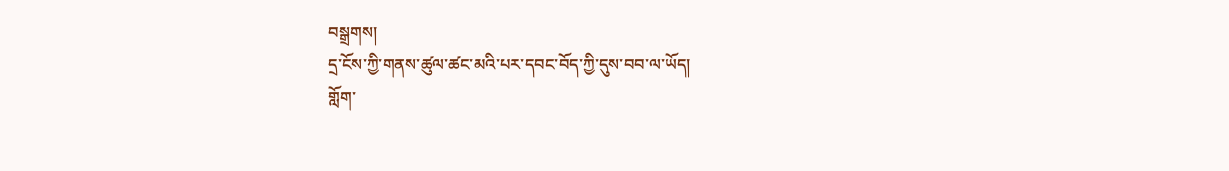བསྒྲགས།
དྲ་ངོས་ཀྱི་གནས་ཚུལ་ཚང་མའི་པར་དབང་བོད་ཀྱི་དུས་བབ་ལ་ཡོད།
གློག་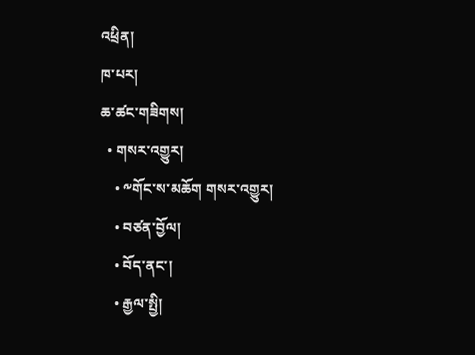འཕྲིན།
ཁ་པར།
ཆ་ཚང་གཟིགས།
  • གསར་འགྱུར།
    • ༸གོང་ས་མཆོག གསར་འགྱུར།
    • བཙན་བྱོལ།
    • བོད་ནང་།
    • རྒྱལ་སྤྱི།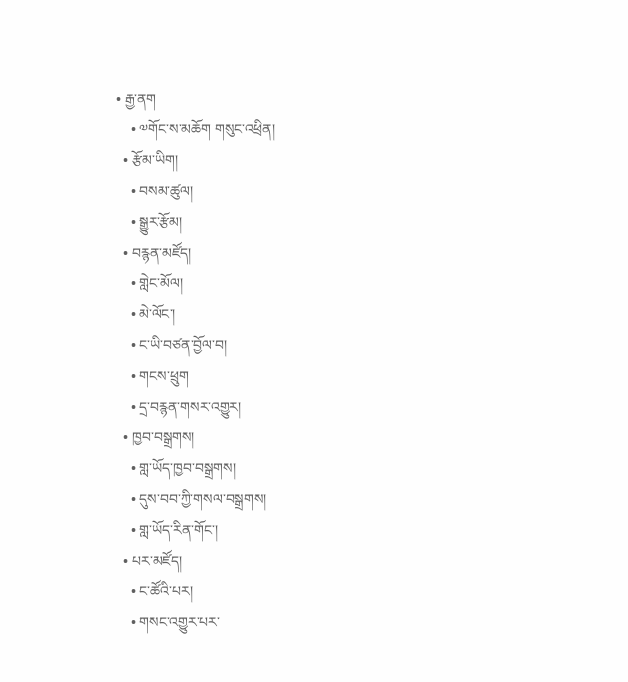• རྒྱ་ནག
    • ༧གོང་ས་མཆོག གསུང་འཕྲིན།
  • རྩོམ་ཡིག།
    • བསམ་ཚུལ།
    • སྒྱུར་རྩོམ།
  • བརྙན་མཛོད།
    • གླེང་མོལ།
    • མེ་ལོང་།
    • ང་ཡི་བཙན་བྱོལ་བ།
    • གངས་ཕྲུག
    • དྲ་བརྙན་གསར་འགྱུར།
  • ཁྱབ་བསྒྲགས།
    • གླ་ཡོད་ཁྱབ་བསྒྲགས།
    • དུས་བབ་ཀྱི་གསལ་བསྒྲགས།
    • གླ་ཡོད་རིན་གོང་།
  • པར་མཛོད།
    • ང་ཚོའི་པར།
    • གསང་འགྱུར་པར་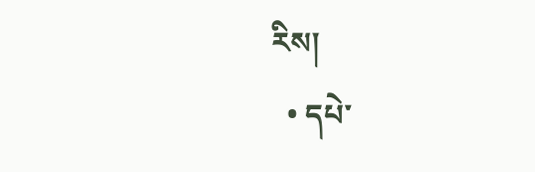རིས།
  • དཔེ་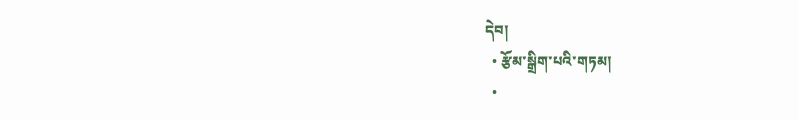དེབ།
  • རྩོམ་སྒྲིག་པའི་གཏམ།
  •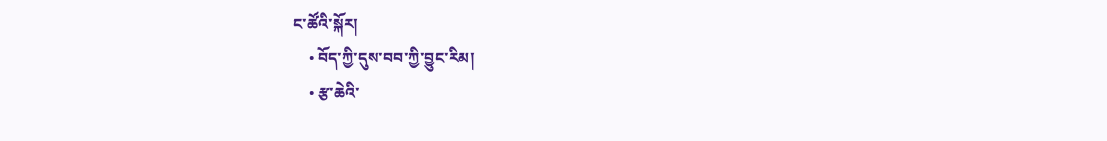ང་ཚོའི་སྐོར།
    • བོད་ཀྱི་དུས་བབ་ཀྱི་བྱུང་རིམ།
    • རྩ་ཆེའི་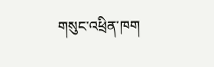གསུང་འཕྲིན་ཁག